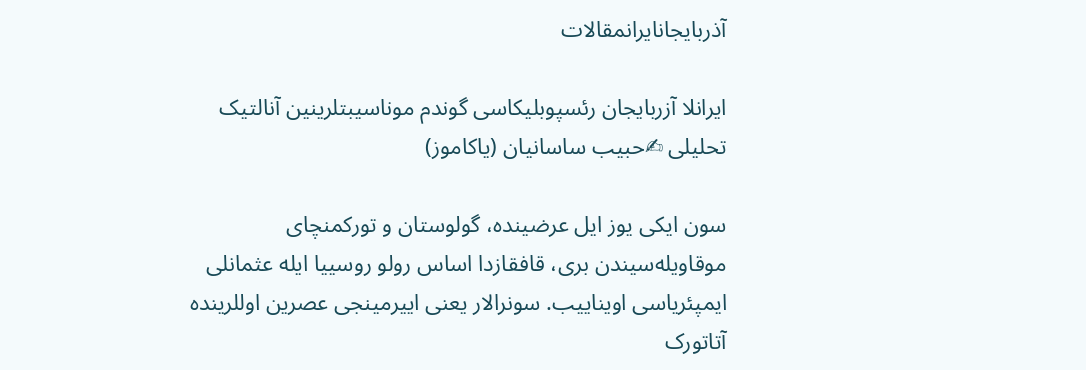آذربایجانایرانمقالات

ایرانلا آزربایجان رئسپوبلیکاسی گوند‌م موناسیبتلرینین آنالتیک تحلیلی ✍حبیب ساسانیان (یاکاموز)

سون ایکی یوز ایل عرضینده، گولوستان و تورکمنچای موقاویله‌سیندن بری، قافقازدا اساس رولو روسییا ایله عثمانلی ایمپئریاسی اویناییب. سونرالار یعنی اییرمینجی عصرین اوللرینده آتاتورک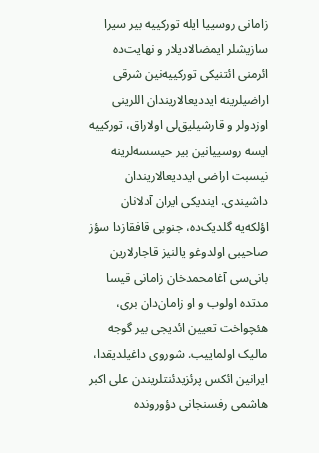زامانی روسییا ایله تورکییه بیر سیرا سازیشلر ایمضالادیلار و نهایت‌ده ائرمنی ائتنیکی تورکییه‌نین شرقی اراضیلرینه ایددیعالاریندان اللرینی اوز‌دولر و قارشیلیق‌لی اولاراق، تورکییه ایسه روسییانین بیر حیسسه‌لرینه نیسبت اراضی ایددیعالاریندان داشیندی. ایندیکی ایران آدلانان اؤلکه‌یه گلدیک‌ده، جنوبی قافقازدا سؤز صاحیبی اولدوغو یالنیز قاجارلارین بانی‌سی آغامحمدخان زامانی قیسا مدتده اولوب و او زامان‌دان بری، هئچواخت تعیین ائدیجی بیر گوجه مالیک اولماییب. شوروی داغیلدیقدا، ایرانین ائکس پرئزیدئنتلریندن علی اکبر هاشمی رفسنجانی دؤورونده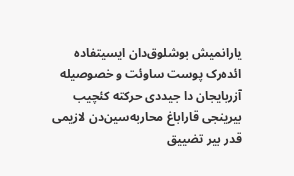یارانمیش بوشلوق‌دان ایسیتفاده ائده‌‌رک پوست ساوئت و خصوصیله آزربایجان دا جیددی حرکته کئچیب بیرینجی قاراباغ محاربه‌سین‌دن لازیمی قدر بیر تضییق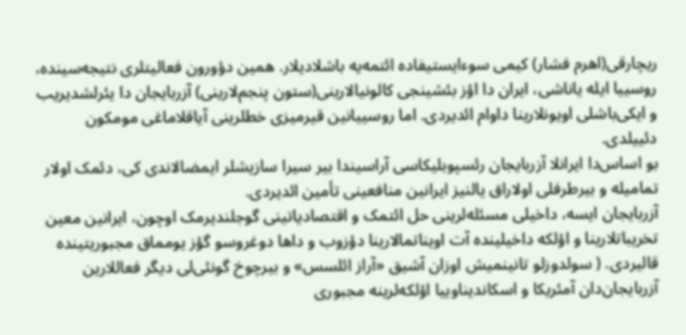ریچارقی(اهرم فشار) کیمی سوءایستیفاده ائتمه‌یه باشلادیلار. همین دؤورون فعالیتلری نتیجه‌سینده، روسییا ایله یاناشی، ایران دا اؤز بئشینجی کالونیالارینی(ستون پنجم‌لارینی) آزربایجان دا یئرلشدیریب و ایکی‌باشلی اویونلارینا داوام ائدیردی. اما روسییانین قیرمیزی خطلرینی آیاقلاماغی مومکون دئییلدی.
بو اساس‌دا ایرانلا آزربایجان رئسپوبلیکاسی آراسیندا بیر سیرا سازیشلر ایمضالاندی کی، دئمک اولار تمامیله و بیرطرفلی اولاراق یالنیز ایرانین منافعینی تأمین ائدیردی.
آزربایجان ایسه، داخیلی مسئله‌لرینی حل ائتمک و اقتصادیاتینی گوجلندیرمک اوچون، ایرانین معین تخریباتلارینا و اؤلکه داخیلینده آت اویناتمالارینا دؤزوب و داها دوغروسو گؤز یومماق مجبوریتینده قالیردی. ( سولدوزلو تانینمیش اوزان آشیق «آراز ائلسس» و بیرچوخ گونئی‌لی دیگر فعاللارین آزربایجان‌‌دان آمئریکا و اسکاندیناوییا اؤلکه‌لرینه مجبوری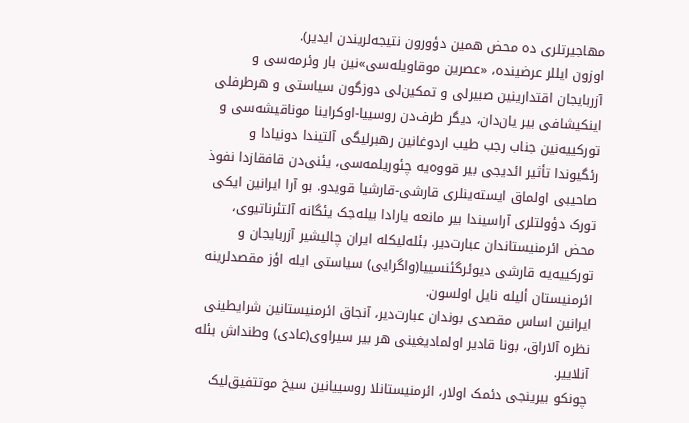مهاجیرتلری ده محض همین دؤورون نتیجه‌لریندن ایدیر).
اوزون ایللر عرضینده، «عصرین موقاویله‌سی»نین بار وئرمه‌سی و آزربایجان اقتدارینین صبیرلی و تمکین‌لی دوزگون سیاستی و هرطرفلی اینکیشافی بیر یان‌دان، دیگر طرف‌دن روسییا-اوکراینا موناقیشه‌سی و تورکییه‌نین جناب رجب طیب اردوغانین رهبرلیگی آلتیندا دونیادا و رئگیوندا تأثیر ائدیجی بیر قووه‌یه چئوریلمه‌سی، یئنی‌دن قافقازدا نفوذ صاحیبی اولماق ایسته‌ینلری قارشی-قارشیا قویدو. بو آرا ایرانین ایکی تورک دؤولتلری آراسیندا بیر مانعه یارادا بیله‌جک یئگانه آلتئرناتیوی، محض ائرمنیستاندان عبارت‌دیر. بئله‌لیکله ایران چالیشیر آزربایجان و تورکییه‌یه قارشی دیوئرگئنسییا(واگرایی) سیاستی ایله اؤز مقصدلرینه ائرمنیستان ألیله نایل اولسون.
ایرانین اساس مقصدی بوندان عبارت‌دیر، آنجاق ائرمنیستانین شرایطینی نظره آلاراق، بونا قادیر اولمادیغینی هر بیر سیراوی(عادی) وطنداش بئله آنلاییر.
چونکو بیرینجی دئمک اولار، ائرمنیستانلا روسییانین سیخ موتتفیق‌لیک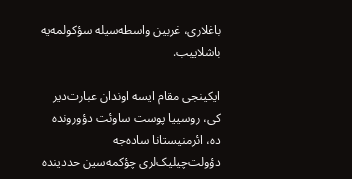باغلاری، غربین واسطه‌سیله سؤکولمه‌یه باشلاییب.

ایکینجی مقام ایسه اوندان عبارت‌دیر کی، روسییا پوست ساوئت دؤورونده ده، ائرمنیستانا ساده‌جه دؤولت‌چیلیک‌لری چؤکمه‌سین حددینده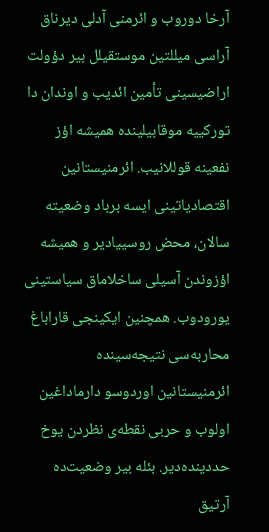آرخا دوروب و ائرمنی آدلی دیرناق آراسی میللتین موستقیلل بیر دؤولت اراضیسینی تأمین ائدیب و اوندان دا تورکییه موقابیلینده همیشه اؤز نفعینه قوللانیب. ائرمنیستانین اقتصادیاتینی ایسه برباد وضعیته سالان، محض روسییادیر و همیشه اؤزوندن آسیلی ساخلاماق سیاستینی یورودوب. همچنین ایکینجی قاراباغ محاربه‌سی نتیجه‌سینده ائرمنیستانین اوردوسو دارماداغین اولوب و حربی نقطه‌ی نظردن یوخ حددینده‌دیر. بئله بیر وضعیت‌ده آرتیق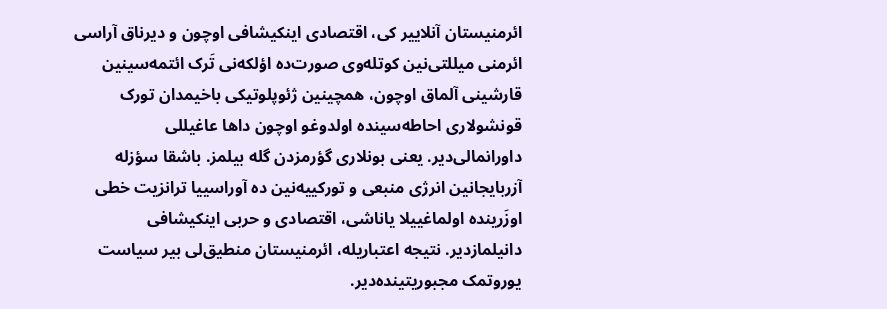ائرمنیستان آنلاییر کی، اقتصادی اینکیشافی اوچون و دیرناق آراسی ائرمنی میللتی‌نین کوتله‌وی صورت‌ده اؤلکه‌نی تَرک ائتمه‌سینین قارشینی آلماق اوچون، همچینین ژئوپلوتیکی باخیمدان تورک قونشولاری احاطه‌سینده اولدوغو اوچون داها عاغیللی داورانمالی‌دیر. یعنی بونلاری گؤرمزدن گله بیلمز. باشقا سؤزله آزربایجانین انرژی منبعی و تورکییه‌نین ده آوراسییا ترانزیت خطی اوزَرینده اولماغییلا یاناشی، اقتصادی و حربی اینکیشافی دانیلمازدیر. نتیجه اعتباریله، ائرمنیستان منطیق‌لی بیر سیاست یوروتمک مجبوریتینده‌دیر.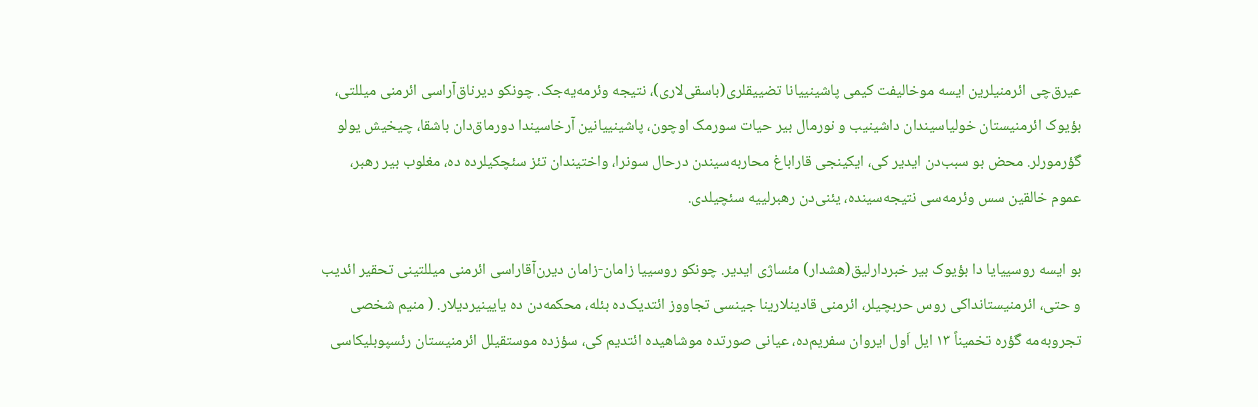عیرق‌چی ائرمنیلرین ایسه موخالیفت کیمی پاشینییانا تضییقلری(باسقی‌لاری)، نتیجه وئرمه‌یه‌جک. چونکو دیرناق‌آراسی ائرمنی میللتی، بؤیوک ائرمنیستان خولیاسیندان داشینیب و نورمال بیر حیات سورمک اوچون، پاشینییانین آرخاسیندا دورماق‌دان باشقا، چیخیش یولو گؤرمورلر. محض بو سبب‌دن ایدیر کی، ایکینجی قاراباغ محاربه‌سیندن درحال سونرا، واختیندان تئز سئچکیلرده ده، مغلوب بیر رهبر، عموم خالقین سس وئرمه‌سی نتیجه‌سینده، یئنی‌دن رهبرلییه سئچیلدی.

بو ایسه روسییایا دا بؤیوک بیر خبردارلیق(هشدار) مئساژی ایدیر. چونکو روسییا زامان-زامان دیرن‌آقاراسی ائرمنی میللتینی تحقیر ائدیب و حتی، ائرمنیستانداکی روس حربچیلر، ائرمنی قادینلارینا جینسی تجاووز ائتدیک‌ده بئله، محکمه‌دن ده یایینیردیلار. ( منیم شخصی تجروبه‌مه گؤره تخمیناً ۱۳ ایل اَول ایروان سفریم‌ده، عیانی صورتده موشاهیده ائتدیم کی، سؤزده موستقیلل ائرمنیستان رئسپوبلیکاسی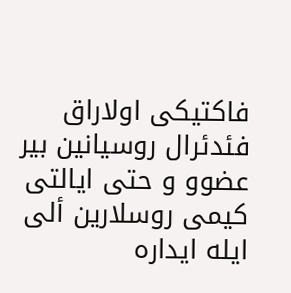فاکتیکی اولاراق فئدئرال روسیانین بیر عضوو و حتی ایالتی کیمی روسلارین ألی ایله ایداره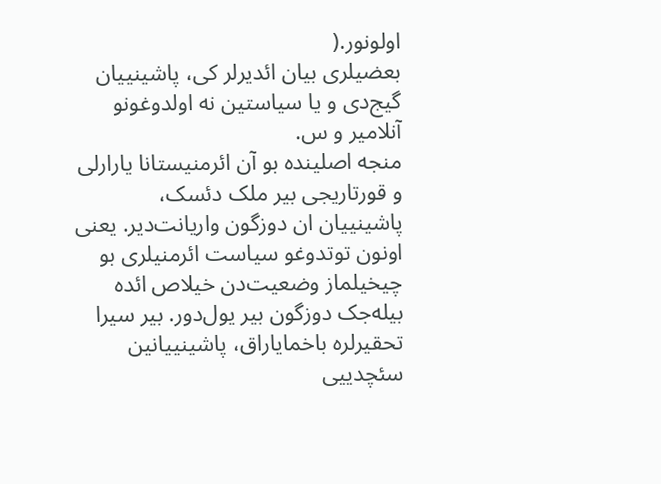اولونور.(
بعضیلری بیان ائدیرلر کی، پاشینییان گیج‌دی و یا سیاستین نه اولدوغونو آنلامیر و س.
منجه اصلینده بو آن ائرمنیستانا یارارلی و قورتاریجی بیر ملک دئسک، پاشینییان ان دوزگون واریانت‌دیر. یعنی اونون توتدوغو سیاست ائرمنیلری بو چیخیلماز وضعیت‌دن خیلاص ائده بیله‌جک دوزگون بیر یول‌دور. بیر سیرا تحقیرلره باخمایاراق، پاشینییانین سئچدییی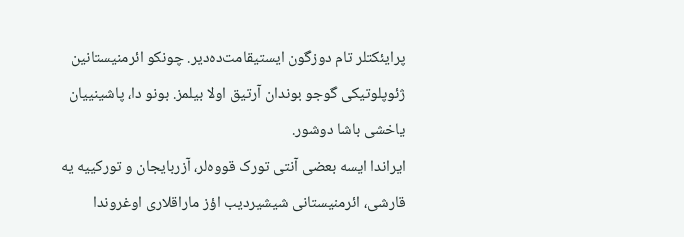پرایئکتلر تام دوزگون ایستیقامت‌ده‌دیر. چونکو ائرمنیستانین ژئوپلوتیکی گوجو بوندان آرتیق اولا بیلمز. بونو دا، پاشینییان یاخشی باشا دوشور.
ایراندا ایسه بعضی آنتی تورک قووه‌لر، آزربایجان و تورکییه یه قارشی، ائرمنیستانی شیشیردیب اؤز ماراقلاری اوغروندا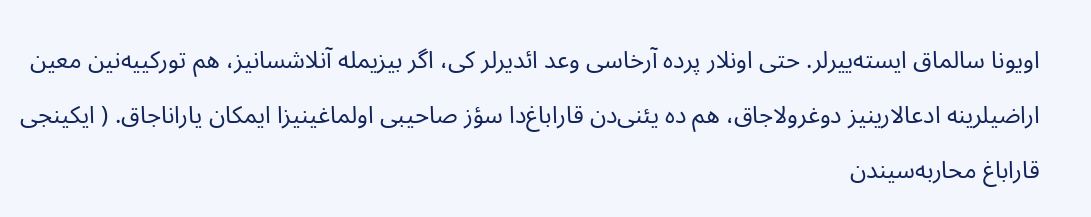اویونا سالماق ایسته‌ییرلر. حتی اونلار پرده آرخاسی وعد ائدیرلر کی، اگر بیزیمله آنلاشسانیز، هم تورکییه‌نین معین اراضیلرینه ادعالارینیز دوغرولاجاق، هم ده یئنی‌دن قاراباغ‌دا سؤز صاحیبی اولماغینیزا ایمکان یاراناجاق. ( ایکینجی قاراباغ محاربه‌سیندن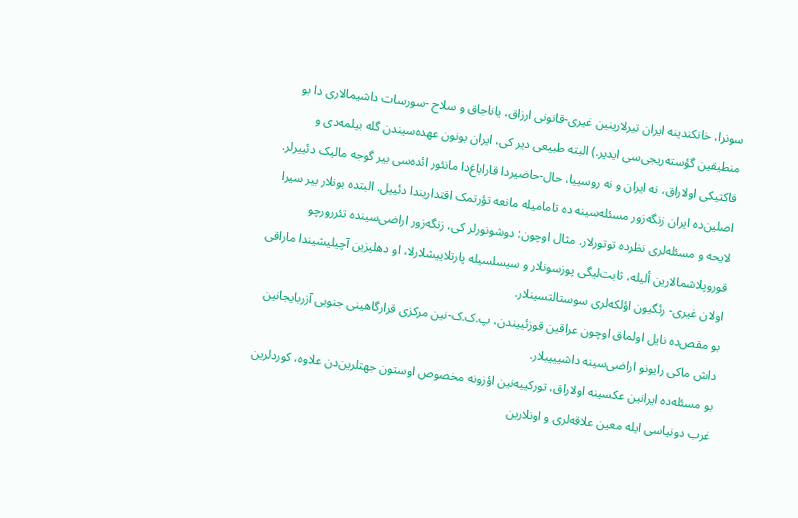سونرا، خانکندینه ایران تیرلارینین غیری-قانونی ارزاق، یاناجاق و سلاح -سورسات داشیمالاری دا بو منطیقین گؤسته‌ریجی‌سی ایدیر.) البته طبیعی دیر کی، ایران بونون عهده‌سیندن گله بیلمه‌دی و فاکتیکی اولاراق، نه ایران و نه روسییا، حال-حاضیردا قاراباغ‌دا مانئور ائد‌ه‌سی بیر گوجه مالیک دئییرلر.
اصلین‌ده ایران زنگه‌زور مسئله‌سینه ده تامامیله مانعه تؤرتمک اقتداریندا دئییل. البتده بونلار بیر سیرا لایحه و مسئله‌لری نظرده توتورلار. مثال اوچون: دوشونورلر کی، زنگه‌زور اراضی‌سینده تئررورچو قوروپلاشمالارین ألیله، ثابت‌لیگی پوزسونلار و سیسلسیله پارتلاییشلارلا، او دهلیزین آچیلیشیندا ماراقی اولان غیری- رئگیون اؤلکه‌لری سوستالتسینلار.
بو مقص‌ده نایل اولماق اوچون عراقین قوزئییندن، پ.ک.ک-نین مرکزی قرارگاهینی جنوبی آزربایجانین داش ماکی رایونو اراضی‌سینه داشیییبلار.
بو مسئله‌ده ایرانین عکسینه اولاراق، تورکییه‌نین اؤزونه مخصوص اوستون جهتلرین‌دن علاوه، کوردلرین غرب دونیاسی ایله معین علاقه‌لری و اونلارین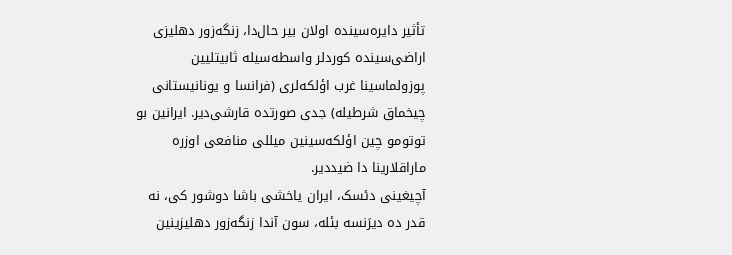تأثیر دایره‌سینده اولان بیر حال‌دا، زنگه‌زور دهلیزی اراضی‌سینده کوردلر واسطه‌سیله ثابیتلیین پوزولماسینا غرب اؤلکه‌لری (فرانسا و یونانیستانی چیخماق شرطیله) جدی صورتده قارشی‌دیر. ایرانین بو توتومو چین اؤلکه‌سینین میللی منافعی اوزره ماراقلارینا دا ضیددیر.
آچیغینی دئسک، ایران یاخشی باشا دوشور کی، نه قدر ده دیرَ‌نسه بئله، سون آندا زنگه‌زور دهلیزینین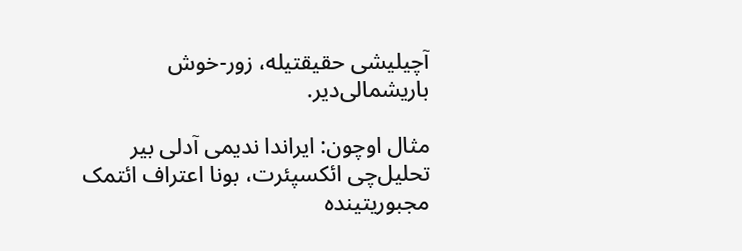آچیلیشی حقیقتیله، زور-خوش باریشمالی‌دیر.

مثال اوچون: ایراندا ندیمی آدلی بیر تحلیل‌چی ائکسپئرت، بونا اعتراف ائتمک مجبوریتینده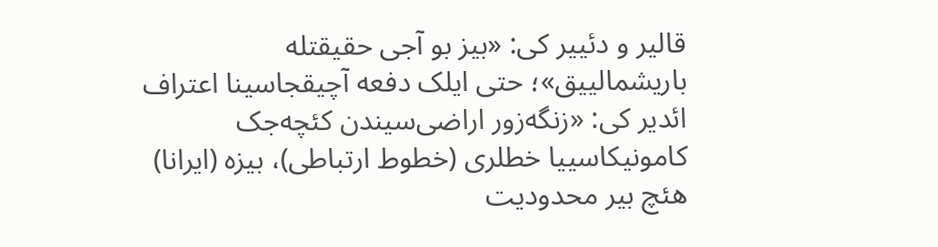قالیر و دئییر کی: «بیز بو آجی حقیقتله باریشمالییق»؛ حتی ایلک دفعه آچیقجاسینا اعتراف ائدیر کی: «زنگه‌زور اراضی‌سیندن کئچه‌جک کامونیکاسییا خطلری (خطوط ارتباطی)، بیزه (ایرانا) هئچ بیر محدودیت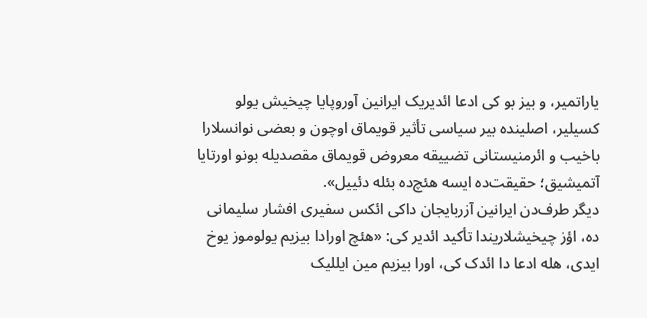یاراتمیر، و بیز بو کی ادعا ائدیریک ایرانین آوروپایا چیخیش یولو کسیلیر، اصلینده بیر سیاسی تأثیر قویماق اوچون و بعضی نوانسلارا باخیب و ائرمنیستانی تضییقه معروض قویماق مقصدیله بونو اورتایا آتمیشیق؛ حقیقت‌ده ایسه هئچ‌ده بئله دئییل».
دیگر طرف‌دن ایرانین آزربایجان ‌داکی ائکس سفیری افشار سلیمانی ده، اؤز چیخیشلاریندا تأکید ائدیر کی: «هئچ اورادا بیزیم یولوموز یوخ ایدی، هله ادعا دا ائدک کی، اورا بیزیم مین ایللیک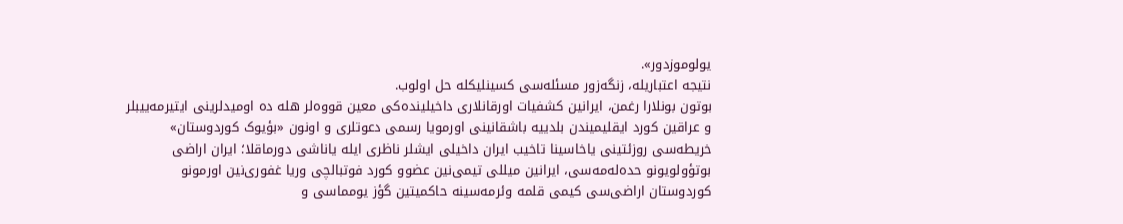یولوموزدور».
نتیجه اعتباریله، زنگه‌زور مسئله‌سی کسینلیکله حل اولوب.
بوتون بونلارا رغمن، ایرانین کشفیات اورقانلاری داخیلینده‌کی معین قووه‌لر هله ده اومیدلرینی ایتیرمه‌ییبلر و عراقین کورد ایقلیمیندن بلدییه باشقانینی اورمویا رسمی دعوتلری و اونون «بؤیوک کوردوستان» خریطه‌سی روزئتینی یاخاسینا تاخیب ایران داخیلی ایشلر ناظری ایله یاناشی دورماقلا؛ ایران اراضی بوتؤولویونو حده‌له‌مه‌سی، ایرانین میللی تیمی‌نین عضوو کورد فوتبالچی وریا غفوری‌نین اورمونو کوردوستان اراضی‌سی کیمی قلمه وئرمه‌سینه حاکمیتین گؤز یومماسی و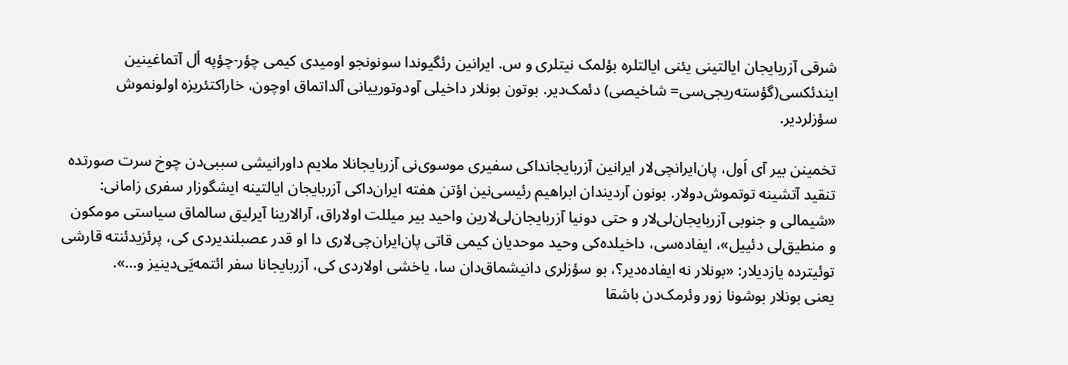شرقی آزربایجان ایالتینی یئنی ایالتلره بؤلمک نیتلری و س. ایرانین رئگیوندا سونونجو اومیدی کیمی چؤر-چؤپه أل آتماغینین ایندئکسی(گؤسته‌ریجی‌سی= شاخیصی) دئمک‌دیر. بوتون بونلار داخیلی آودوتورییانی آلداتماق اوچون، خاراکتئریزه اولونموش سؤزلردیر.

تخمینن بیر آی اَول، پان‌ایرانچی‌لار ایرانین آزربایجانداکی سفیری موسوی‌نی آزربایجانلا ملایم داورانیشی سببی‌دن چوخ سرت صورتده تنقید آتشینه توتموش‌دولار. بونون آردیندان ابراهیم رئیسی‌نین اؤتن هفته ایران‌داکی آزربایجان ایالتینه ایشگوزار سفری زامانی: «شیمالی و جنوبی آزربایجان‌لی‌لار و حتی دونیا آزربایجان‌لی‌لارین واحید بیر میللت اولاراق، آرالارینا آیر‌لیق سالماق سیاستی مومکون و منطیق‌لی دئییل»، ایفاده‌سی، داخیلده‌کی وحید موحدیان کیمی قاتی پان‌ایران‌چی‌لاری دا او قدر عصبلندیردی کی، پرئزیدئنته قارشی توئیترده یازدیلار: «بونلار نه ایفاده‌دیر؟، بو سؤزلری دانیشماق‌دان سا، یاخشی اولاردی کی، آزربایجانا سفر ائتمه‌یَی‌دینیز و…».
یعنی بونلار بوشونا زور وئرمک‌دن باشقا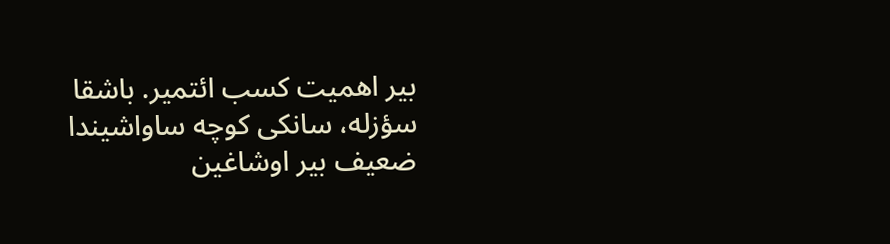بیر اهمیت کسب ائتمیر. باشقا سؤزله، سانکی کوچه ساواشیندا ضعیف بیر اوشاغین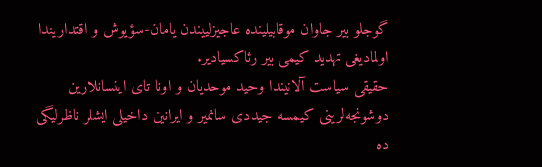گوجلو بیر جاوان موقابیلینده عاجیزلییندن یامان-سؤیوش و اقتداریندا اولمادیغی تهدید کیمی بیر رئاکسیادیر.
حقیقی سیاست آلانیندا وحید موحدیان و اونا تای اینسانلارین دوشونجه‌لرینی کیمسه جیددی سانمیر و ایرانین داخیلی ایشلر ناظرلیگی ده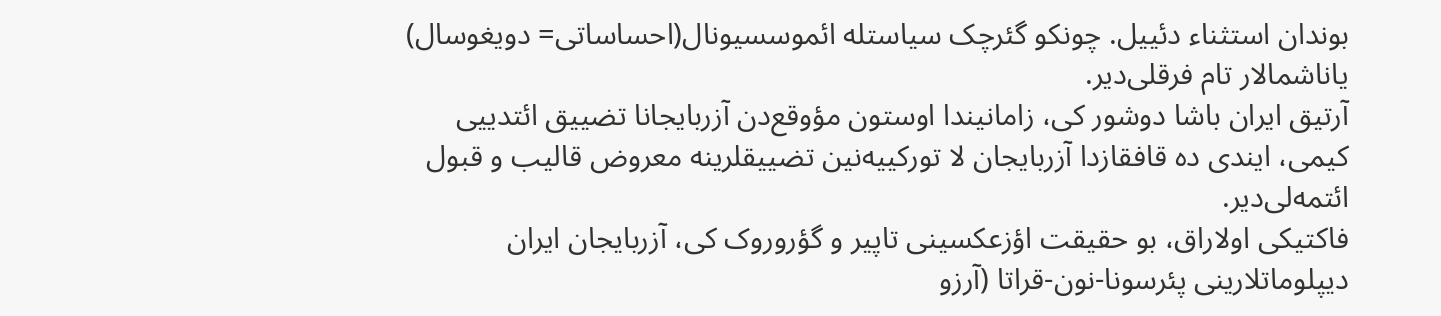بوندان استثناء دئییل. چونکو گئرچک سیاستله ائموسسیونال(احساساتی= دویغوسال) یاناشمالار تام فرقلی‌دیر.
آرتیق ایران باشا دوشور کی، زامانیندا اوستون مؤوقع‌دن آزربایجانا تضییق ائتدییی کیمی، ایندی ده قافقازدا آزربایجان لا تورکییه‌نین تضییقلرینه معروض قالیب و قبول ائتمه‌لی‌دیر.
فاکتیکی اولاراق، بو حقیقت اؤزعکسینی تاپیر و گؤروروک کی، آزربایجان ایران دیپلوماتلارینی پئرسونا-نون-قراتا (آرزو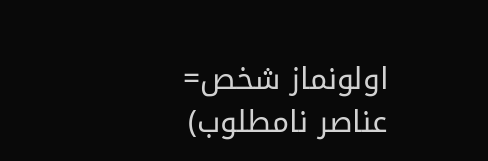اولونماز شخص= عناصر نامطلوب)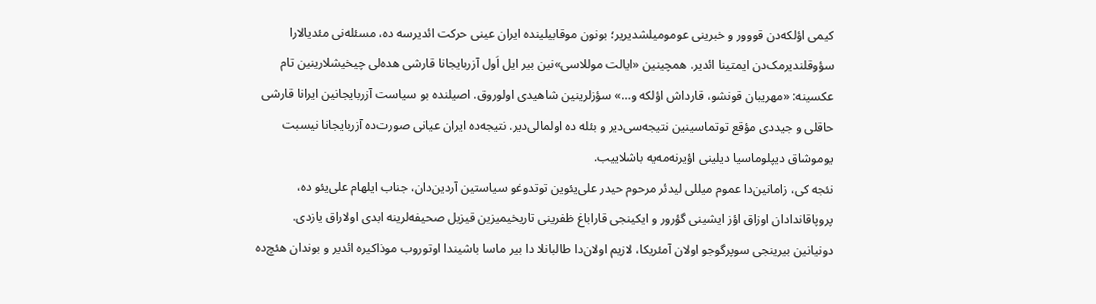کیمی اؤلکه‌دن قووور و خبرینی عومومیلشدیریر؛ بونون موقابیلینده ایران عینی حرکت ائدیرسه ده، مسئله‌نی مئدیالارا سؤوقلندیرمک‌دن ایمتینا ائدیر. همچینین «ایالت موللاسی»نین بیر ایل اَول آزربایجانا قارشی هده‌لی چیخیشلارینین تام عکسینه: «مهریبان قونشو، قارداش اؤلکه و…» سؤزلرینین شاهیدی اولوروق. اصیلنده بو سیاست آزربایجانین ایرانا قارشی حاقلی و جیددی مؤقع توتماسینین نتیجه‌سی‌دیر و بئله ده اولمالی‌دیر. نتیجه‌ده ایران عیانی صورت‌ده آزربایجانا نیسبت یوموشاق دیپلوماسیا دیلینی اؤیرنه‌مه‌یه باشلاییب.
نئجه کی، زامانین‌دا عموم میللی لیدئر مرحوم حیدر علی‌یئوین توتدوغو سیاستین آردین‌دان، جناب ایلهام علی‌یئو ده، پروپاقاندادان اوزاق اؤز ایشینی گؤرور و ایکینجی قاراباغ ظفرینی تاریخیمیزین قیزیل صحیفه‌لرینه ابدی اولاراق یازدی.
دونیانین بیرینجی سوپرگوجو اولان آمئریکا، لازیم اولان‌دا طالبانلا دا بیر ماسا باشیندا اوتوروب موذاکیره ائدیر و بوندان هئچ‌ده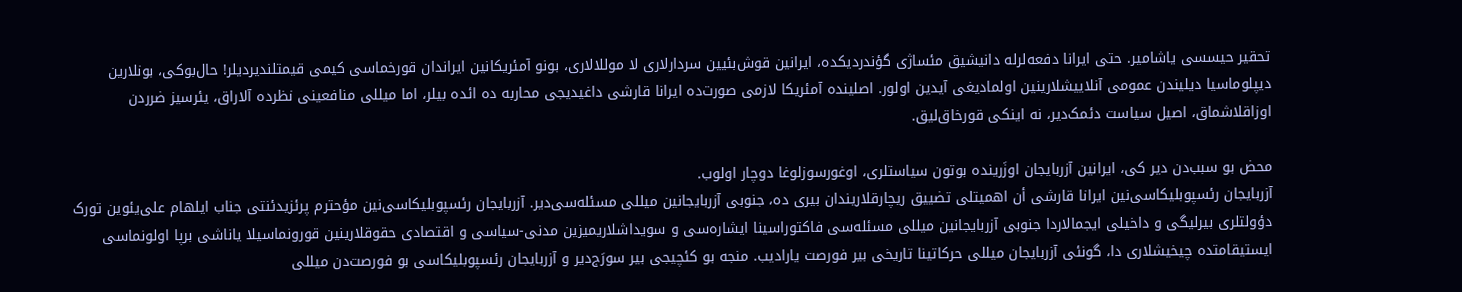تحقیر حیسسی یاشامیر. حتی ایرانا دفعه‌لرله دانیشیق مئساژی گؤندردیکده، ایرانین قوش‌بئیین سردارلاری لا موللالاری، بونو آمئریکانین ایراندان قورخماسی کیمی قیمتلندیردیلر! حال‌بوکی، بونلارین دیپلوماسیا دیلیندن عمومی آنلاییشلارینین اولمادیغی آیدین اولور. اصلینده آمئریکا لاز‌می صورت‌ده ایرانا قارشی داغیدیجی محاربه ده ائده بیلر، اما میللی منافعینی نظرده آلاراق، یئرسیز ضرردن اوزاقلاشماق، اصیل سیاست دئمک‌دیر، نه‌ اینکی قورخاق‌لیق.

محض بو سبب‌دن دیر کی، ایرانین آزربایجان اوزَرینده بوتون سیاستلری، اوغورسوزلوغا دوچار اولوب.
آزربایجان رئسپوبلیکاسی‌نین ایرانا قارشی أن اهمیتلی تضییق ریچارقلاریندان بیری ده، جنوبی آزربایجانین میللی مسئله‌سی‌دیر. آزربایجان رئسپوبلیکاسی‌نین مؤحتر‌م پرئزیدئنتی جناب ایلهام علی‌یئوین تورک دؤولتلری بیرلیگی و داخیلی ایجمالاردا جنوبی آزربایجانین میللی مسئله‌سی فاکتوراسینا ایشاره‌سی و سویداشلاریمیزین مد‌نی-سیاسی و اقتصادی حقوقلارینین قورونماسیلا یاناشی برپا اولونماسی ایستیقامتده چیخیشلاری دا، گونئی آزربایجان میللی حرکاتینا تاریخی بیر فورصت یارادیب. منجه بو کئچیجی بیر سورَج‌دیر و آزربایجان رئسپوبلیکاسی بو فورصت‌دن میللی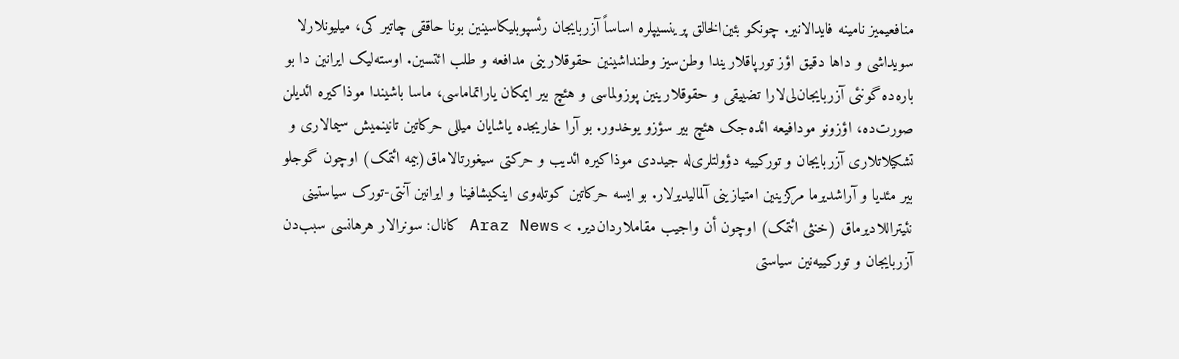منافعیمیز نامینه فایدالانیر. چونکو بئین‌الخالق پرینسیپلره اساساً آزربایجان رئسپوبلیکاسینین بونا حاققی چاتیر کی، میلیونلارلا سویداشی و داها دقیق اؤز تورپاقلاریندا وطن‌سیز وطنداشینین حقوقلارینی مدافعه و طلب ائتسین. اوسته‌لیک ایرانین دا بو باره‌ده گونئی آزربایجان‌لی‌لارا تضییقی و حقوقلارینین پوزولماسی و هئچ بیر ایمکان یاراتماماسی، ماسا باشیندا موذاکیره ائدیلن صورت‌ده، اؤزونو مودافیعه ائد‌ه‌جک هئچ بیر سؤزو یوخدور. بو آرا خاریجده یاشایان میللی حرکاتین تانینمیش سیمالاری و تشکیلاتلاری آزربایجان و تورکییه دؤولتلری‌له جیددی موذاکیره ائدیب و حرکتی سیغورتالاماق(بیمه ائتمک) اوچون گوجلو بیر مئدیا و آراشدیرما مرکزینین امتیازینی آلمالیدیرلار. بو ایسه حرکاتین کوتله‌وی اینکیشافینا و ایرانین آنتی-تورک سیاستینی نئیتراللا‌دیرماق (خنثی ائتمک) اوچون أن واجیب مقاملاردان‌دیر. > Araz News کانال: سونرالار هرهانسی سبب‌دن آزربایجان و تورکییه‌نین سیاستی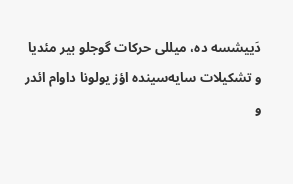دَییشسه ده، میللی حرکات گوجلو بیر مئدیا و تشکیلات سایه‌سینده اؤز یولونا داوام ائدر و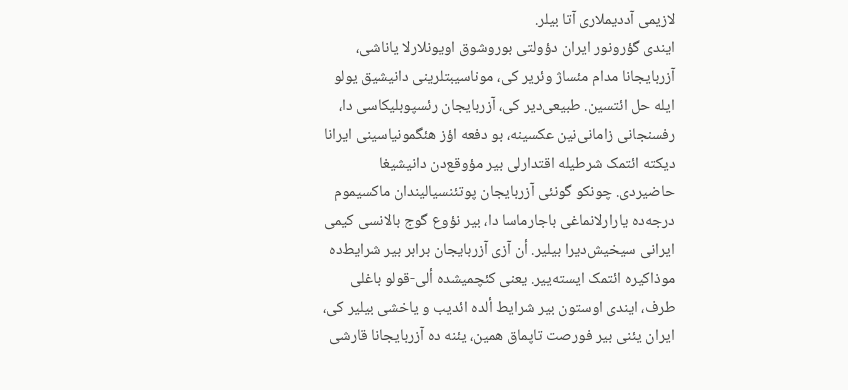لازیمی آددیملاری آتا بیلر.
ایندی گؤرونور ایران دؤولتی بوروشوق اویونلارلا یاناشی، آزربایجانا مدام مئساژ وئریر کی، موناسیبتلرینی دانیشیق یولو ایله حل ائتسین. طبیعی‌دیر کی، آزربایجان رئسپوبلیکاسی دا، رفسنجانی زامانی‌نین عکسینه، بو دفعه اؤز هئگمونیاسینی ایرانا دیکته ائتمک شرطیله اقتدارلی بیر مؤوقع‌دن دانیشیغا حاضیردی. چونکو گونئی آزربایجان پوتئنسیالیندان ماکسیموم درجه‌ده یارارلانماغی باجارماسا دا، بیر نؤوع گوج بالانسی کیمی ایرانی سیخیش‌دیرا بیلیر. أن آزی آزربایجان برابر بیر شرایط‌ده موذاکیره ائتمک ایسته‌ییر. یعنی کئچمیشده ألی-قولو باغلی طرف، ایندی اوستون بیر شرایط ألده ائدیب و یاخشی بیلیر کی، ایران یئنی بیر فورصت تاپماق همین، یئنه ده آزربایجانا قارشی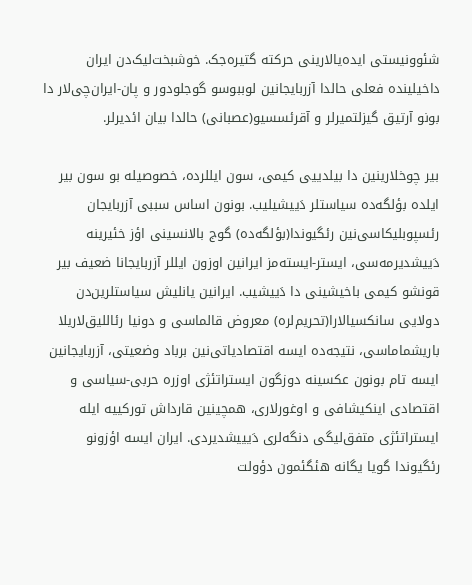شئوونیستی ایده‌یالارینی حرکته گتیره‌جک. خوشبخت‌لیک‌دن ایران داخیلینده فعلی حالدا آزربایجانین لوببوسو گوجلودور و پان-ایران‌چی‌لار دا بونو آرتیق گیزلتمیرلر و آقرئسسیو(عصبانی) حالدا بیان ائدیرلر.

بیر چوخلارینین دا بیلدییی کیمی، سون ایللرده، خصوصیله بو سون بیر ایلده بؤلگه‌ده سیاستلر دَییشیلیب. بونون اساس سببی آزربایجان رئسپوبلیکاسی‌نین رئگیوندا(بؤلگه‌ده) گوج بالانسینی اؤز خئیرینه دَییشدیرمه‌سی، ایستر-ایسته‌مز ایرانین اوزون ایللر آزربایجانا ضعیف بیر قونشو کیمی باخیشینی دا دَییشیب. ایرانین یانلیش سیاستلرین‌دن دولایی سانکسیالارا(تحریم‌لره) معروض قالماسی و دونیا رئاللیق‌لاریلا باریشماماسی، نتیجه‌ده ایسه اقتصادیاتی‌نین برباد وضعیتی، آزربایجانین ایسه تام بونون عکسینه دوزگون ایستراتئژی اوزره حربی-سیاسی و اقتصادی اینکیشافی و اوغورلاری، همچینین قارداش تورکییه ایله ایستراتئژی متفق‌لیگی دنگه‌لری دَیییشدیردی. ایران ایسه اؤزونو رئگیوندا گویا یگانه هئگئمون دؤولت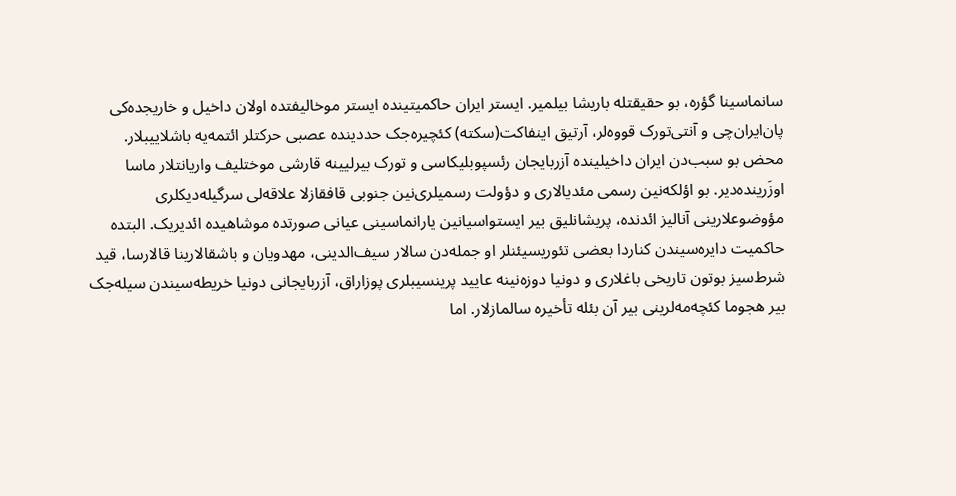سانماسینا گؤره، بو حقیقتله باریشا بیلمیر. ایستر ایران حاکمیتینده ایستر موخالیفتده اولان داخیل و خاریجده‌کی پان‌ایران‌چی و آنتی‌تورک قووه‌لر، آرتیق اینفاکت(سکته) کئچیره‌جک حددینده عصبی حرکتلر ائتمه‌یه باشلاییبلار.
محض بو سبب‌دن ایران داخیلینده آزربایجان رئسپوبلیکاسی و تورک بیرلیینه قارشی موختلیف واریانتلار ماسا اوزَرینده‌دیر. بو اؤلکه‌نین رسمی مئدیالاری و دؤولت رسمیلری‌نین جنوبی قافقازلا علاقه‌لی سرگیله‌دیکلری مؤوضوعلارینی آنالیز ائد‌نده، پریشانلیق بیر ایستواسیانین یارانماسینی عیانی صورتده موشاهیده ائدیریک. البتده حاکمیت دایره‌سیندن کناردا بعضی تئوریسیئنلر او جمله‌دن سالار سیف‌الدینی، مهدویان و باشقالارینا قالارسا، قید شرط‌سیز بوتون تاریخی باغلاری و دونیا دوزه‌نینه عایید پرینسیبلری پوزاراق، آزربایجانی دونیا خریطه‌سیندن سیله‌جک بیر هجوما کئچه‌مه‌لرینی بیر آن بئله تأخیره سالمازلار. اما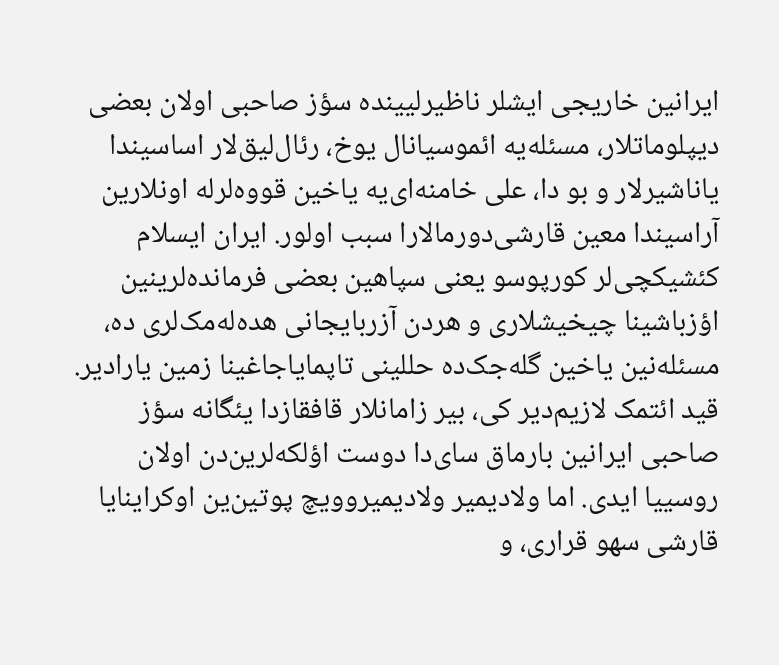ایرانین خاریجی ایشلر ناظیرلیینده سؤز صاحبی اولان بعضی دیپلوماتلار، مسئله‌یه ائموسیانال یوخ، رئال‌لیق‌لار اساسیندا یاناشیرلار و بو دا، علی خامنه‌ای‌یه یاخین قووه‌لرله اونلارین آراسیندا معین قارشی‌دورمالارا سبب اولور. ایران ایسلام کئشیکچی‌لر کورپوسو یعنی سپاهین بعضی فرمانده‌لرینین اؤزباشینا چیخیشلاری و هردن آزربایجانی هده‌له‌مک‌لری ده، مسئله‌نین یاخین گله‌جک‌ده حللینی تاپمایاجاغینا زمین یارادیر.
قید ائتمک لازیم‌دیر کی، بیر زامانلار قافقازدا یئگانه سؤز صاحبی ایرانین بارماق سای‌دا دوست اؤلکه‌لرین‌دن اولان روسییا ایدی. اما ولادیمیر ولادیمیروویچ پوتین‌ین اوکراینایا قارشی سهو قراری، و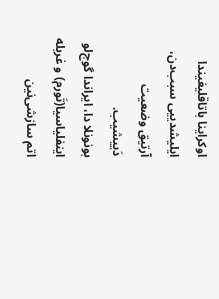اوکراینا باتاقلیغیندا ایلیشدییی سبب‌دن، آرتیق وضعیت دَییشیب.
بونونلا دا، ایراندا گوج‌لو اینفلیاسیا(تَورم) و غربله اتم سازشی‌نین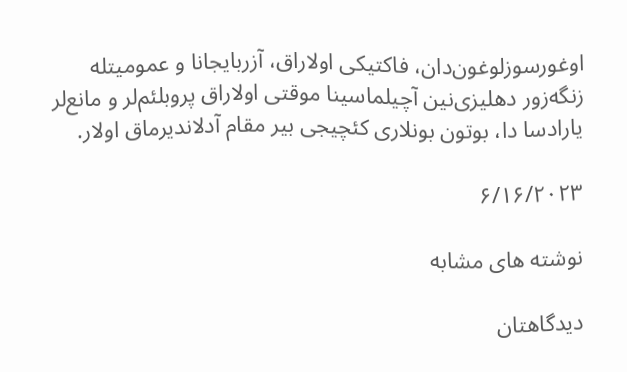اوغورسوزلوغون‌دان، فاکتیکی اولاراق، آزربایجانا و عمومیتله زنگه‌زور دهلیزی‌نین آچیلماسینا موقتی اولاراق پروبلئم‌لر و مانع‌لر یارادسا دا، بوتون بونلاری کئچیجی بیر مقام آدلاندیرماق اولار.

۶/۱۶/۲۰۲۳

نوشته های مشابه

دیدگاهتان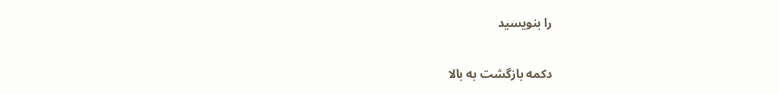را بنویسید

دکمه بازگشت به بالا